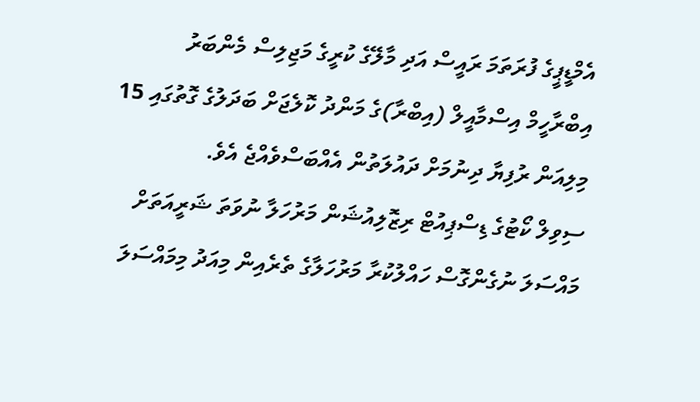އެމްޑީޕީގެ ފުރަތަމަ ރައީސް އަދި މާލޭގެ ކުރީގެ މަޖިލިސް މެންބަރު އިބްރާހީމް އިސްމާއީލް (އިބްރާ)ގެ މަންދު ކޮލެޖަށް ބަދަލުގެ ގޮތުގައި 15 މިލިއަން ރުފިޔާ ދިނުމަށް ދައުލަތުން އެއްބަސްވެއްޖެ އެވެ.
ސިވިލް ކޯޓުގެ ޑިސްޕިއުޓް ރިޒޮލިއުޝަން މަރުހަލާ ނުވަތަ ޝަރީއަތަށް މައްސަލަ ނުގެންގޮސް ހައްލުކުރާ މަރުހަލާގެ ތެރެއިން މިއަދު މިމައްސަލަ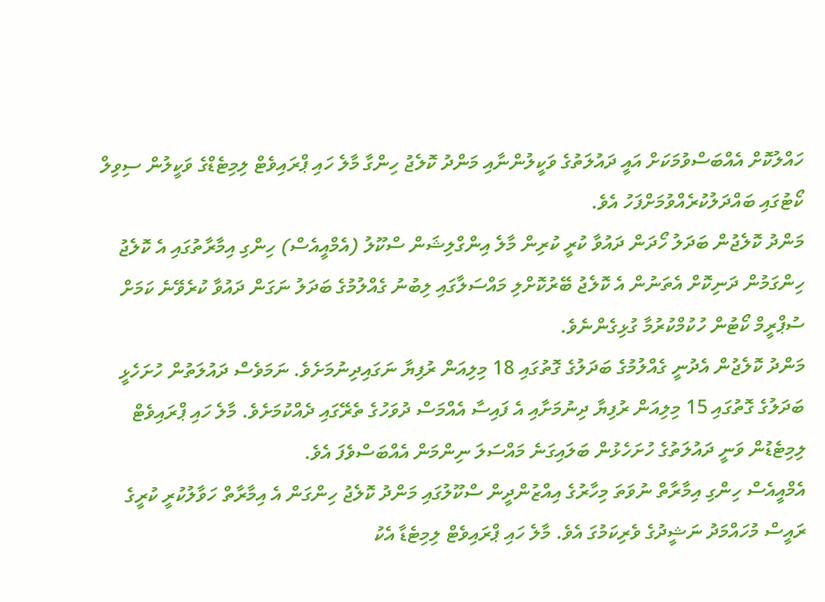ހައްލުކޮށް އެއްބަސްވުމަކަށް އައީ ދައުލަތުގެ ވަކީލުންނާއި މަންދު ކޮލެޖު ހިންގާ މާލެ ހައި ޕްރައިވެޓް ލިމިޓެޑްގެ ވަކީލުން ސިވިލް ކޯޓުގައި ބައްދަލުކުރެއްވުމަށްފަހު އެވެ.
މަންދު ކޮލެޖުން ބަދަލު ހޯދަން ދައުވާ ކުރީ ކުރިން މާލެ އިންގްލިޝަން ސްކޫލު (އެމްއީއެސް) ހިންގި އިމާރާތުގައި އެ ކޮލެޖު ހިންގަމުން ދަނިކޮށް އެތަނުން އެ ކޮލެޖު ބޭރުކޮށްލި މައްސަލާގައި ލިބުނު ގެއްލުމުގެ ބަދަލު ނަގަން ދައުވާ ކުރެވޭނެ ކަމަށް ސުޕްރީމް ކޯޓުން ހުކުމްކުރުމާ ގުޅިގެންނެވެ.
މަންދު ކޮލެޖުން އެދުނީ ގެއްލުމުގެ ބަދަލުގެ ގޮތުގައި 18 މިލިއަން ރުފިޔާ ނަގައިދިނުމަށެވެ. ނަމަވެސް ދައުލަތުން ހުށަހެޅީ ބަދަލުގެ ގޮތުގައި 15 މިލިއަން ރުފިޔާ ދިނުމަށާއި އެ ފައިސާ އެއްމަސް ދުވަހުގެ ތެރޭގައި ދެއްކުމަށެވެ. މާލެ ހައި ޕްރައިވެޓް ލިމިޓެޑުން ވަނީ ދައުލަތުގެ ހުށަހެޅުން ބަލައިގަނެ މައްސަލަ ނިންމަން އެއްބަސްވެފަ އެވެ.
އެމްއީއެސް ހިންގި އިމާރާތް ނުވަތަ މިހާރުގެ އިއްޒުންދީން ސްކޫލުގައި މަންދު ކޮލެޖު ހިންގަން އެ އިމާރާތް ހަވާލުކުރީ ކުރީގެ ރައީސް މުހައްމަދު ނަޝީދުގެ ވެރިކަމުގަ އެވެ. މާލެ ހައި ޕްރައިވެޓް ލިމިޓެޑާ އެކު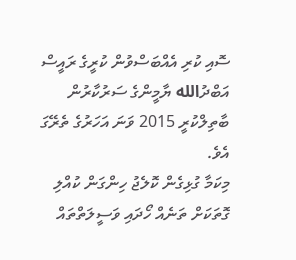ސޮއި ކުރި އެއްބަސްވުން ކުރީގެ ރައީސް އަބްދުالله ޔާމީންގެ ސަރުކާރުން ބާތިލްކުރީ 2015 ވަނަ އަހަރުގެ ތެރޭގަ އެވެ.
މިކަމާ ގުޅިގެން ކޮލެޖު ހިންގަން ކުއްލި ގޮތަކަށް ތަނެއް ހޯދައި ވަސީލަތްތައް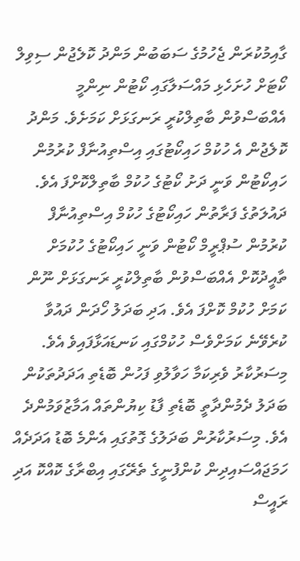ގާއިމުކުރަން ޖެހުމުގެ ސަބަބުން މަންދު ކޮލެޖުން ސިވިލް ކޯޓަށް ހުށަހެޅި މައްސަލާގައި ކޯޓުން ނިންމީ އެއްބަސްވުން ބާތިލްކުރީ ރަނގަޅަށް ކަމަށެވެ. މަންދު ކޮލެޖުން އެ ހުކުމް ހައިކޯޓުގައި އިސްތިއުނާފް ކުރުމުން ހައިކޯޓުން ވަނީ ދަށު ކޯޓުގެ ހުކުމް ބާތިލްކޮށްފަ އެވެ. ދައުލަތުގެ ފަރާތުން ހައިކޯޓުގެ ހުކުމް އިސްތިއުނާފް ކުރުމުން ސުޕްރީމް ކޯޓުން ވަނީ ހައިކޯޓުގެ ހުކުމަށް ތާއީދުކޮށް އެއްބަސްވުން ބާތިލްކުރީ ރަނގަޅަށް ނޫން ކަމަށް ހުކުމް ކޮށްފަ އެވެ. އަދި ބަދަލު ހޯދަން ދައުވާ ކުރެވޭނެ ކަމަށްވެސް ހުކުމްގައި ކަނޑައަޅާފައިވެ އެވެ.
މިސަރުކާރު ވެރިކަމާ ހަވާލުވި ފަހުން ބޮޑެތި އަދަދުތަކުން ބަދަލު ދެމުންދާތީ ބޮޑެތި ފާޑު ކިޔުންތައް އަމާޒުވަމުންދެ އެވެ. މިސަރުކާރުން ބަދަލުގެ ގޮތުގައި އެންމެ ބޮޑު އަދަދެއް ހަމަޖައްސައިދިން ކުންފުނީގެ ތެރޭގައި އިބްރާގެ ކޮއްކޮ އަދި ރައީސް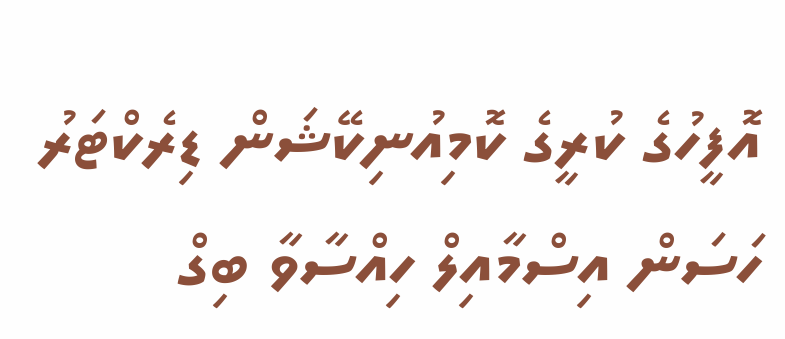އޮފީހުގެ ކުރީގެ ކޮމިއުނިކޭޝަން ޑިރެކްޓަރު ހަސަން އިސްމާއިލް ހިއްސާވާ ބިގް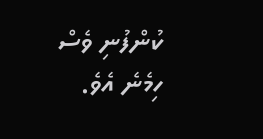ކުންފުނި ވެސް ހިމެނެ އެވެ.